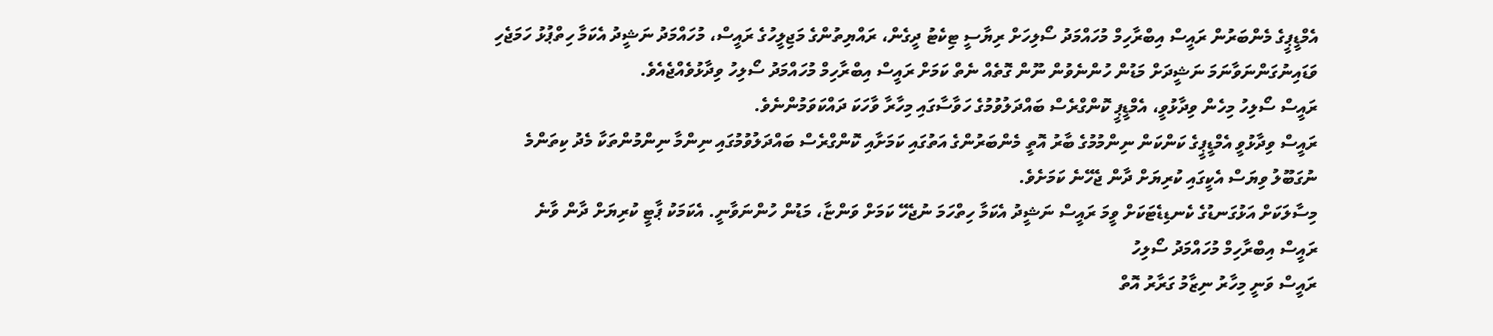އެމްޑީޕީގެ މެންބަރުން ރައީސް އިބްރާހިމް މުހައްމަދު ސޯލިހަށް ރިޔާސީ ޓިކެޓު ދީގެން، ރައްޔިތުންގެ މަޖިލީހުގެ ރައީސް، މުހައްމަދު ނަޝީދު އެކަމާ ހިތްޕުޅު ހަމަޖެހި ވަޑައިނުގަންނަވާނަމަ ނަޝީދަށް މަޑުން ހުންނެވުން ނޫން ގޮތެއް ނެތް ކަމަށް ރައީސް އިބްރާހިމް މުހައްމަދު ސޯލިހު ވިދާޅުވެއްޖެއެވެ.
ރައީސް ސޯލިހު މިހެން ވިދާޅުވީ، އެމްޑީޕީ ކޮންގްރެސް ބައްދަލުވުމުގެ ހަވާސާގައި މިހާރާ ވާހަކަ ދައްކަވަމުންނެވެ.
ރައީސް ވިދާޅުވީ އެމްޑީޕީގެ ކަންކަން ނިންމުމުގެ ބާރު އޮތީ މެންބަރުންގެ އަތުގައި ކަމަށާއި ކޮންގްރެސް ބައްދަލުވުމުގައި ނިންމާ ނިންމުންތަކާ މެދު ކިތަންމެ ނުގަބޫލު ވިޔަސް އެކީގައި ކުރިޔަށް ދާން ޖެހޭނެ ކަމަށެވެ.
މިސާލަކަށް އަޅުގަނޑުގެ ކެނޑިޑެޓަކަށް ވީމަ ރައީސް ނަޝީދު އެކަމާ ހިތްހަމަ ނުޖެހޭ ކަމަށް ވަންޏާ، މަޑުން ހުންނަވާނީ. އެކަމަކު ޕާޓީ ކުރިޔަށް ދާން ވާނެ
ރައީސް އިބްރާހިމް މުހައްމަދު ސޯލިހު
ރައީސް ވަނީ މިހާރު ނިޒާމު ގަރާރު އޮތް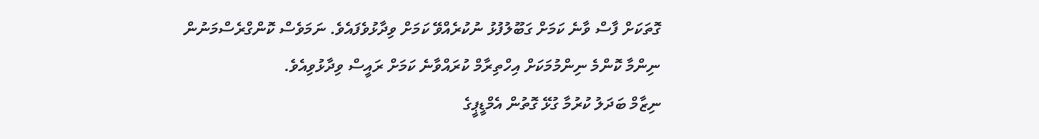ގޮތަކަށް ފާސް ވާނެ ކަމަށް ގަބޫލުފުޅު ނުކުރެއްވޭ ކަމަށް ވިދާޅުވެފައެވެ. ނަމަވެސް ކޮންގްރެސްމަނުން ނިންމާ ކޮންމެ ނިންމުމަކަށް އިހްތިރާމް ކުރައްވާނެ ކަމަށް ރައީސް ވިދާޅުވިއެވެ.
ނިޒާމް ބަދަލު ކުރުމާ ގުޅޭ ގޮތުން އެމްޑީޕީގެ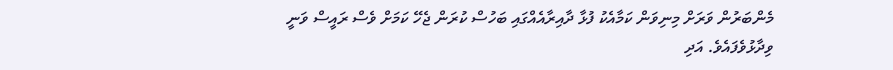މެންބަރުން ވަރަށް މިނިވަން ކަމާއެކު ފުޅާ ދާއިރާއެއްގައި ބަހުސް ކުރަން ޖެހޭ ކަމަށް ވެސް ރައީސް ވަނީ ވިދާޅުވެފައެވެ. އަދި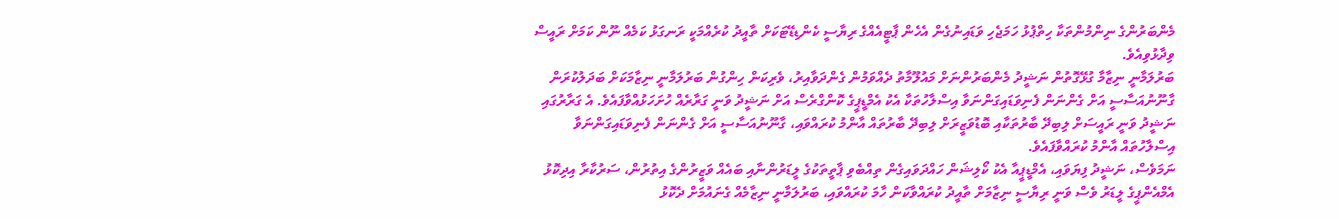މެންބަރުންގެ ނިންމުންތަކާ ހިތްޕުޅު ހަމަޖެހި ވަޑައިނުގެން އެހެން ޕާޓީއެއްގެ ރިޔާސީ ކެންޑިޑޭޓަކަށް ތާއީދު ކުރެއްމަކީ ރަނގަޅު ކަމެއް ނޫން ކަމަށް ރައީސް ވިދާޅުވިއެވެ.
ބަރުލަމާނީ ނިޒާމާ ގުޅޭގޮތުން ނަޝީދު މެންބަރުންނަށް މައުލޫމާތު ދެއްވަމުން ގެންދަވާއިރު، ވެރިކަން ހިންގުން ބަރުލަމާނީ ނިޒާމަކަށް ބަދަލުކުރަން ގާނޫނުއަސާސީ އަށް ގެންނަން ފެނިވަޑައިގަންނަވާ އިސްލާހުތަކާ އެކު އެމްޑީޕީގެ ކޮންގްރެސް އަށް ނަޝީދު ވަނީ ގަރާރެއް ހުށަހަޅުއްވާފައެވެ. އެ ގަރާރުގައި ނަޝީދު ވަނީ ރައީސަށް ލިބިދޭ ބާރުތަކާއި ބޮޑުވަޒީރަށް ލިބިދޭ ބާރުތައް އާންމު ކުރައްވައި، ގާނޫނުއަސާސީ އަށް ގެންނަން ފެނިވަޑައިގަންނަވާ އިސްލާހުތައް އާންމު ކުރައްވާފައެވެ.
ނަމަވެސް، ނަޝީދު ފިޔަވައި، އެމްޑީޕީއާ އެކު ކޯލިޝަން ހައްދަވައިގެން ތިއްބެވި ޕާތީތަކުގެ ލީޑަރުންނާއި ބައެއް ވަޒީރުންގެ އިތުރުން، ސަރުކާރާ އިދިކޮޅު އެމްއެންޕީގެ ލީޑަރު ވެސް ވަނީ ރިޔާސީ ނިޒާމަށް ތާއީދު ކުރައްވާކަން ހާމަ ކުރައްވައި، ބަރުލަމާނީ ނިޒާމެއް ގެނައުމަށް ދެކޮޅު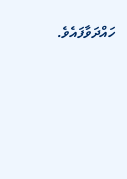ހައްދަވާފައެވެ.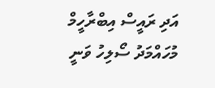އަދި ރައީސް އިބްރާހީމް މުހައްމަދު ސޯލިހު ވަނީ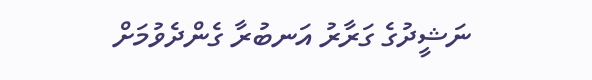ނަޝީދުގެ ގަރާރު އަނބުރާ ގެންދެވުމަށް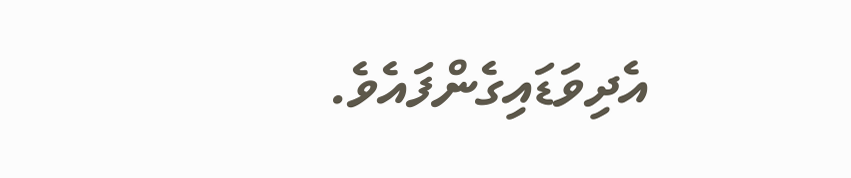އެދިވަޑައިގެންފައެވެ.